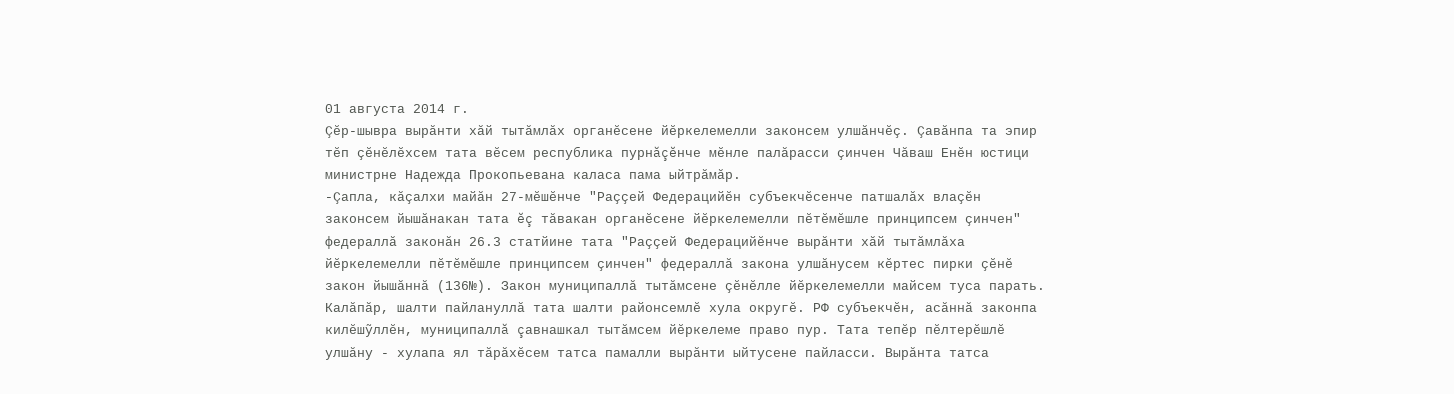01 августа 2014 г.
Çĕр-шывра вырăнти хăй тытăмлăх органĕсене йĕркелемелли законсем улшăнчĕç. Çавăнпа та эпир тĕп çĕнĕлĕхсем тата вĕсем республика пурнăçĕнче мĕнле палăрасси çинчен Чăваш Енĕн юстици министрне Надежда Прокопьевана каласа пама ыйтрăмăр.
-Çапла, кăçалхи майăн 27-мĕшĕнче "Раççей Федерацийĕн субъекчĕсенче патшалăх влаçĕн законсем йышăнакан тата ĕç тăвакан органĕсене йĕркелемелли пĕтĕмĕшле принципсем çинчен" федераллă законăн 26.3 статйине тата "Раççей Федерацийĕнче вырăнти хăй тытăмлăха йĕркелемелли пĕтĕмĕшле принципсем çинчен" федераллă закона улшăнусем кĕртес пирки çĕнĕ закон йышăннă (136№). Закон муниципаллă тытăмсене çĕнĕлле йĕркелемелли майсем туса парать. Калăпăр, шалти пайлануллă тата шалти районсемлĕ хула округĕ. РФ субъекчĕн, асăннă законпа килĕшỹллĕн, муниципаллă çавнашкал тытăмсем йĕркелеме право пур. Тата тепĕр пĕлтерĕшлĕ улшăну - хулапа ял тăрăхĕсем татса памалли вырăнти ыйтусене пайласси. Вырăнта татса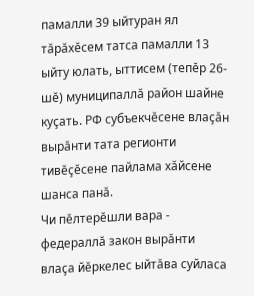памалли 39 ыйтуран ял тăрăхĕсем татса памалли 13 ыйту юлать, ыттисем (тепĕр 26-шĕ) муниципаллă район шайне куçать. РФ субъекчĕсене влаçăн вырăнти тата регионти тивĕçĕсене пайлама хăйсене шанса панă.
Чи пĕлтерĕшли вара - федераллă закон вырăнти влаçа йĕркелес ыйтăва суйласа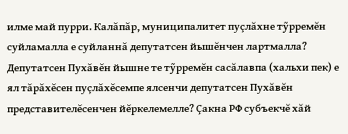илме май пурри. Калăпăр, муниципалитет пуçлăхне тỹрремĕн суйламалла е суйланнă депутатсен йышĕнчен лартмалла? Депутатсен Пухăвĕн йышне те тỹрремĕн сасăлавпа (хальхи пек) е ял тăрăхĕсен пуçлăхĕсемпе ялсенчи депутатсен Пухăвĕн представителĕсенчен йĕркелемелле? Çакна РФ субъекчĕ хăй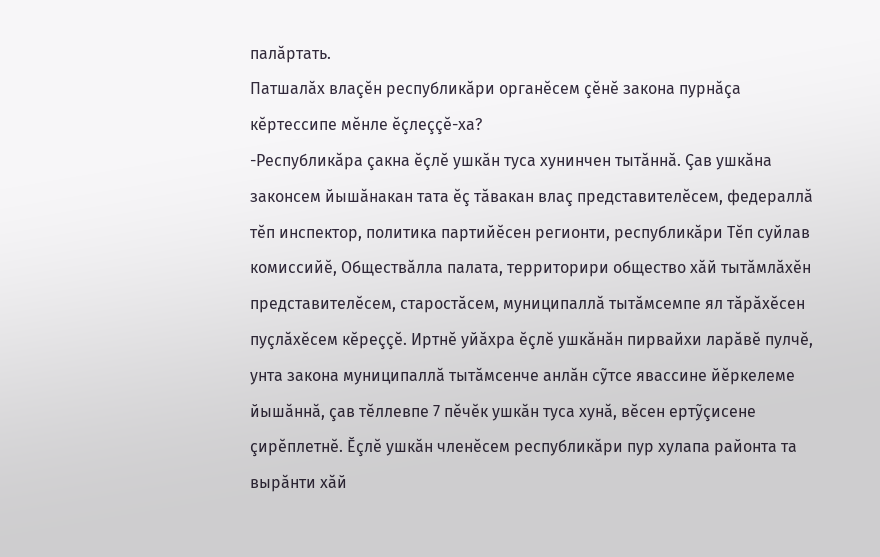палăртать.
Патшалăх влаçĕн республикăри органĕсем çĕнĕ закона пурнăçа кĕртессипе мĕнле ĕçлеççĕ-ха?
-Республикăра çакна ĕçлĕ ушкăн туса хунинчен тытăннă. Çав ушкăна законсем йышăнакан тата ĕç тăвакан влаç представителĕсем, федераллă тĕп инспектор, политика партийĕсен регионти, республикăри Тĕп суйлав комиссийĕ, Обществăлла палата, территорири общество хăй тытăмлăхĕн представителĕсем, старостăсем, муниципаллă тытăмсемпе ял тăрăхĕсен пуçлăхĕсем кĕреççĕ. Иртнĕ уйăхра ĕçлĕ ушкăнăн пирвайхи ларăвĕ пулчĕ, унта закона муниципаллă тытăмсенче анлăн сỹтсе явассине йĕркелеме йышăннă, çав тĕллевпе 7 пĕчĕк ушкăн туса хунă, вĕсен ертỹçисене çирĕплетнĕ. Ĕçлĕ ушкăн членĕсем республикăри пур хулапа районта та вырăнти хăй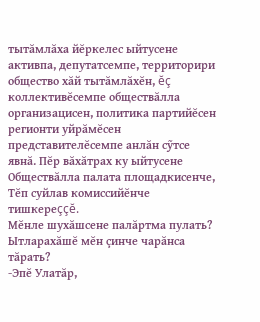тытăмлăха йĕркелес ыйтусене активпа, депутатсемпе, территорири общество хăй тытăмлăхĕн, ĕç коллективĕсемпе обществăлла организацисен, политика партийĕсен регионти уйрăмĕсен представителĕсемпе анлăн сỹтсе явнă. Пĕр вăхăтрах ку ыйтусене Обществăлла палата площадкисенче, Тĕп суйлав комиссийĕнче тишкереççĕ.
Мĕнле шухăшсене палăртма пулать? Ытларахăшĕ мĕн çинче чарăнса тăрать?
-Эпĕ Улатăр,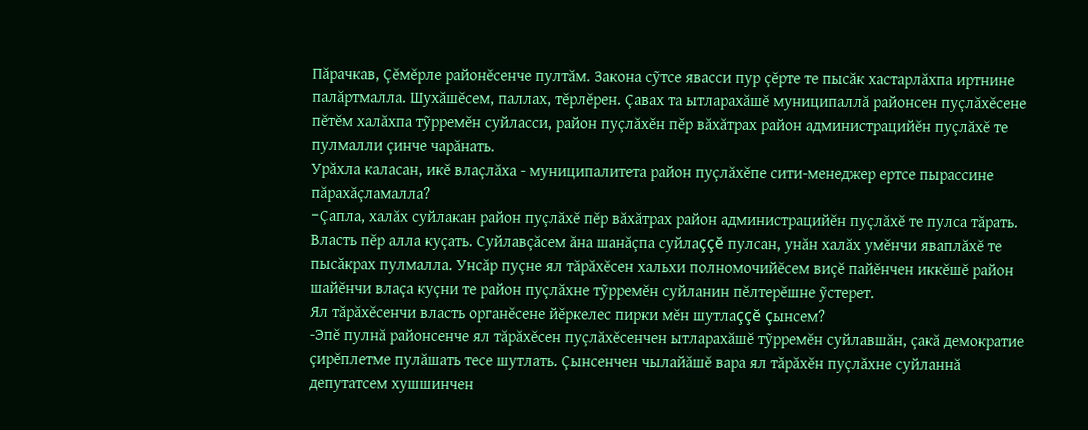Пăрачкав, Çĕмĕрле районĕсенче пултăм. Закона сỹтсе явасси пур çĕрте те пысăк хастарлăхпа иртнине палăртмалла. Шухăшĕсем, паллах, тĕрлĕрен. Çавах та ытларахăшĕ муниципаллă районсен пуçлăхĕсене пĕтĕм халăхпа тỹрремĕн суйласси, район пуçлăхĕн пĕр вăхăтрах район администрацийĕн пуçлăхĕ те пулмалли çинче чарăнать.
Урăхла каласан, икĕ влаçлăха - муниципалитета район пуçлăхĕпе сити-менеджер ертсе пырассине пăрахăçламалла?
-Çапла, халăх суйлакан район пуçлăхĕ пĕр вăхăтрах район администрацийĕн пуçлăхĕ те пулса тăрать. Власть пĕр алла куçать. Суйлавçăсем ăна шанăçпа суйлаççĕ пулсан, унăн халăх умĕнчи яваплăхĕ те пысăкрах пулмалла. Унсăр пуçне ял тăрăхĕсен хальхи полномочийĕсем виçĕ пайĕнчен иккĕшĕ район шайĕнчи влаçа куçни те район пуçлăхне тỹрремĕн суйланин пĕлтерĕшне ỹстерет.
Ял тăрăхĕсенчи власть органĕсене йĕркелес пирки мĕн шутлаççĕ çынсем?
-Эпĕ пулнă районсенче ял тăрăхĕсен пуçлăхĕсенчен ытларахăшĕ тỹрремĕн суйлавшăн, çакă демократие çирĕплетме пулăшать тесе шутлать. Çынсенчен чылайăшĕ вара ял тăрăхĕн пуçлăхне суйланнă депутатсем хушшинчен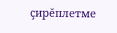çирĕплетме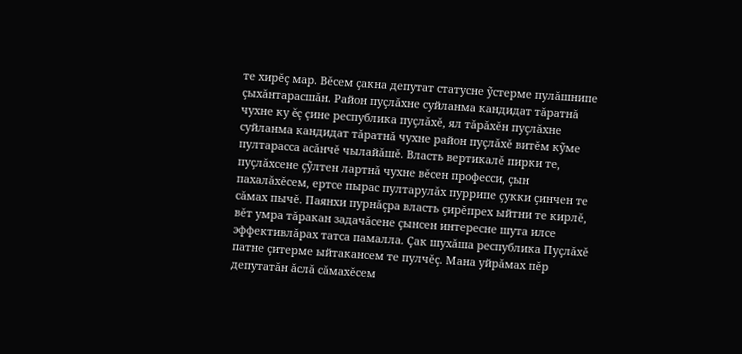те хирĕç мар. Вĕсем çакна депутат статусне ỹстерме пулăшнипе çыхăнтарасшăн. Район пуçлăхне суйланма кандидат тăратнă чухне ку ĕç çине республика пуçлăхĕ, ял тăрăхĕн пуçлăхне суйланма кандидат тăратнă чухне район пуçлăхĕ витĕм кỹме пултарасса асăнчĕ чылайăшĕ. Власть вертикалĕ пирки те, пуçлăхсене çỹлтен лартнă чухне вĕсен професси, çын пахалăхĕсем, ертсе пырас пултарулăх пуррипе çукки çинчен те сăмах пычĕ. Паянхи пурнăçра власть çирĕпрех ыйтни те кирлĕ, вĕт умра тăракан задачăсене çынсен интересне шута илсе эффективлăрах татса памалла. Çак шухăша республика Пуçлăхĕ патне çитерме ыйтакансем те пулчĕç. Мана уйрăмах пĕр депутатăн ăслă сăмахĕсем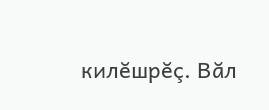килĕшрĕç. Вăл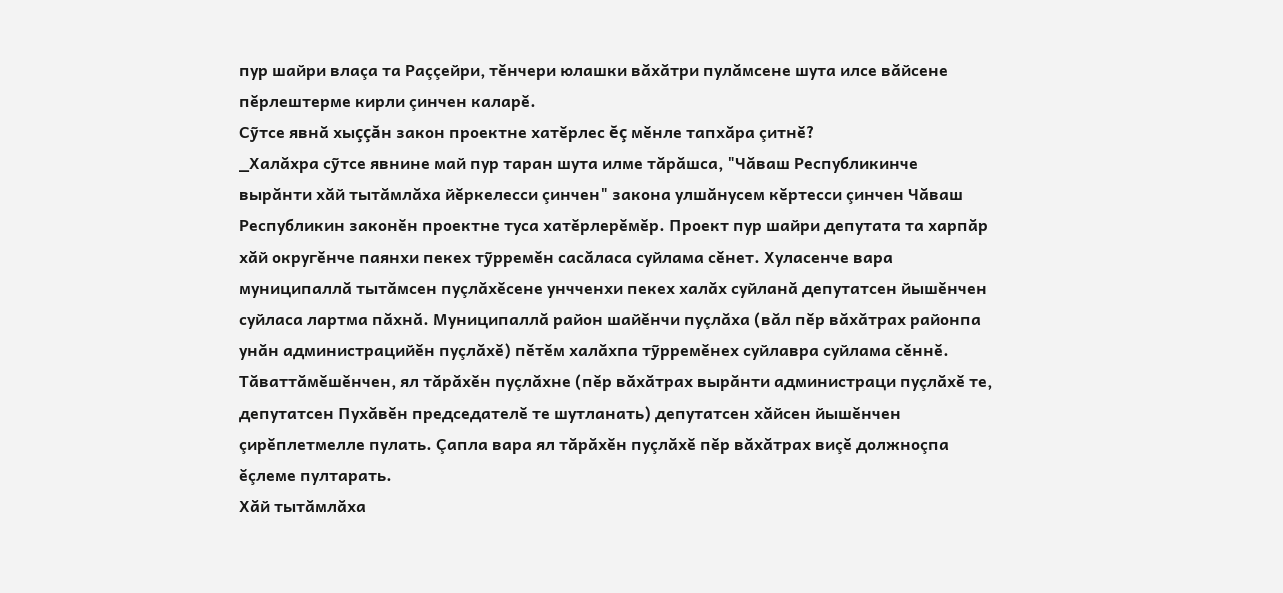пур шайри влаçа та Раççейри, тĕнчери юлашки вăхăтри пулăмсене шута илсе вăйсене пĕрлештерме кирли çинчен каларĕ.
Сỹтсе явнă хыççăн закон проектне хатĕрлес ĕç мĕнле тапхăра çитнĕ?
_Халăхра сỹтсе явнине май пур таран шута илме тăрăшса, "Чăваш Республикинче вырăнти хăй тытăмлăха йĕркелесси çинчен" закона улшăнусем кĕртесси çинчен Чăваш Республикин законĕн проектне туса хатĕрлерĕмĕр. Проект пур шайри депутата та харпăр хăй округĕнче паянхи пекех тỹрремĕн сасăласа суйлама сĕнет. Хуласенче вара муниципаллă тытăмсен пуçлăхĕсене унчченхи пекех халăх суйланă депутатсен йышĕнчен суйласа лартма пăхнă. Муниципаллă район шайĕнчи пуçлăха (вăл пĕр вăхăтрах районпа унăн администрацийĕн пуçлăхĕ) пĕтĕм халăхпа тỹрремĕнех суйлавра суйлама сĕннĕ. Тăваттăмĕшĕнчен, ял тăрăхĕн пуçлăхне (пĕр вăхăтрах вырăнти администраци пуçлăхĕ те, депутатсен Пухăвĕн председателĕ те шутланать) депутатсен хăйсен йышĕнчен çирĕплетмелле пулать. Çапла вара ял тăрăхĕн пуçлăхĕ пĕр вăхăтрах виçĕ должноçпа ĕçлеме пултарать.
Хăй тытăмлăха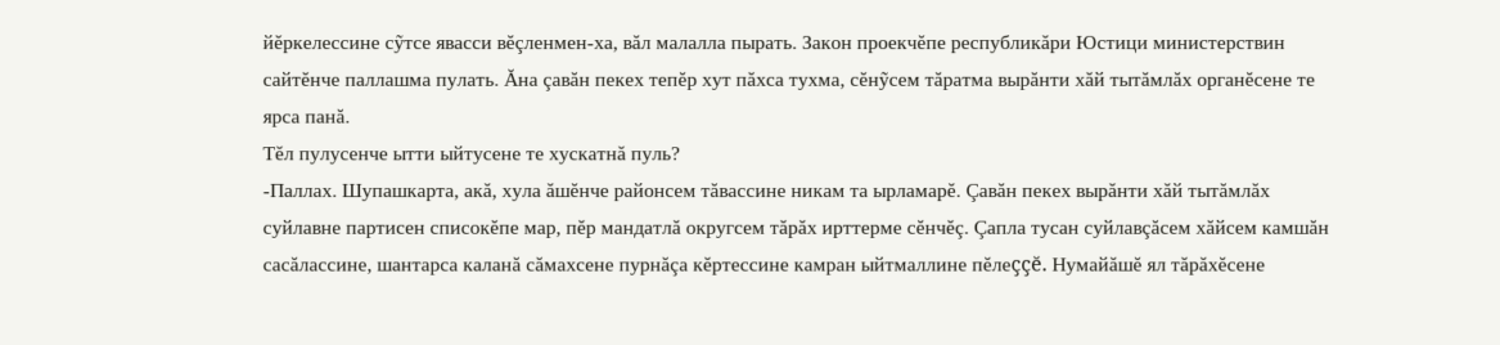йĕркелессине сỹтсе явасси вĕçленмен-ха, вăл малалла пырать. Закон проекчĕпе республикăри Юстици министерствин сайтĕнче паллашма пулать. Ăна çавăн пекех тепĕр хут пăхса тухма, сĕнỹсем тăратма вырăнти хăй тытăмлăх органĕсене те ярса панă.
Тĕл пулусенче ытти ыйтусене те хускатнă пуль?
-Паллах. Шупашкарта, акă, хула ăшĕнче районсем тăвассине никам та ырламарĕ. Çавăн пекех вырăнти хăй тытăмлăх суйлавне партисен списокĕпе мар, пĕр мандатлă округсем тăрăх ирттерме сĕнчĕç. Çапла тусан суйлавçăсем хăйсем камшăн сасăлассине, шантарса каланă сăмахсене пурнăçа кĕртессине камран ыйтмаллине пĕлеççĕ. Нумайăшĕ ял тăрăхĕсене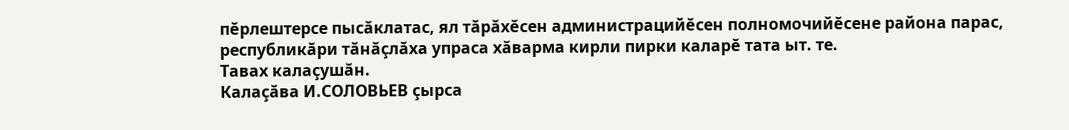пĕрлештерсе пысăклатас, ял тăрăхĕсен администрацийĕсен полномочийĕсене района парас, республикăри тăнăçлăха упраса хăварма кирли пирки каларĕ тата ыт. те.
Тавах калаçушăн.
Калаçăва И.СОЛОВЬЕВ çырса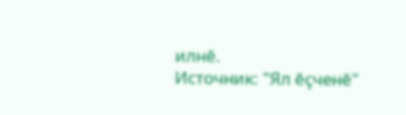илнĕ.
Источник: "Ял ĕçченĕ"